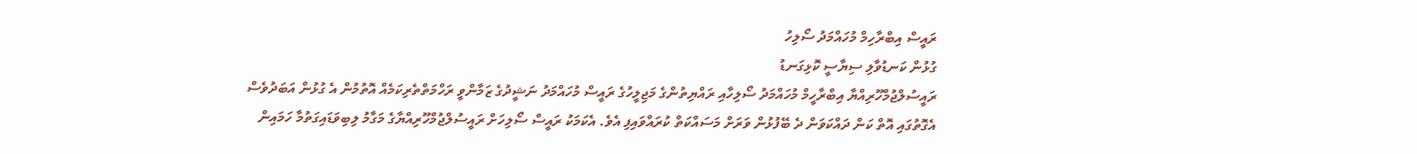ރައީސް އިބްރާހިމް މުހައްމަދު ސޯލިހު
ގުޅުން ކަނޑުވާލި ސިޔާސީ ކޮޅިގަނޑު
ރައީސުލްޖުމްހޫރިއްޔާ އިބްރާހީމް މުހައްމަދު ސޯލިހާއި ރައްޔިތުންގެ މަޖިލީހުގެ ރައީސް މުހައްމަދު ނަޝީދުގެ ޒަމާންވީ ރަހްމަތްތެރިކަމެއް އޮތުމުން އެ ގުޅުން އަބަދުވެސް އެގޮތުގައި އޮތް ކަން ދައްކަވަން ދެ ބޭފުޅުން ވަރަށް މަސައްކަތް ކުރައްވައިފި އެވެ. އެކަމަކު ރައީސް ސޯލިހަށް ރައީސުލްޖުމްހޫރިއްޔާގެ މަގާމު ލިބިވަޑައިގަތުމާ ހަމައިން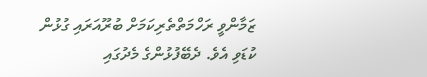ޒަމާންވީ ރަހްމަތްތެރިކަމަށް ބުރޫއަރައި ގުޅުން ކުޑަވި އެވެ. ދެބޭފުޅުންގެ މެދުގައި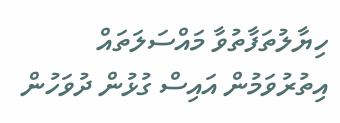ހިޔާލުތަފާތުވާ މައްސަލަތައް އިތުރުވަމުން އައިސް ގުޅުން ދުވަހުން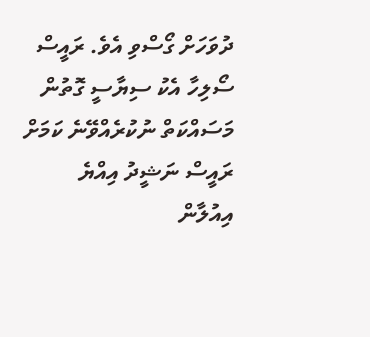ދުވަހަށް ގޯސްވި އެވެ. ރައީސް ސޯލިހާ އެކު ސިޔާސީ ގޮތުން މަސައްކަތް ނުކުރެއްވޭނެ ކަމަށް ރައީސް ނަޝީދު އިއްޔެ އިއުލާން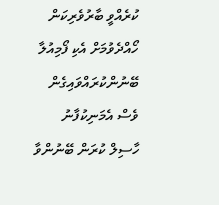ކުރެއްވީ ބާރުވެރިކަން ހޯއްދެވުމަށް އެކި ފޯމިއުލާ ބޭނުންކުރައްވައިގެން ވެސް އެމަނިކުފާނު ހާސިލް ކުރަން ބޭނުންވާ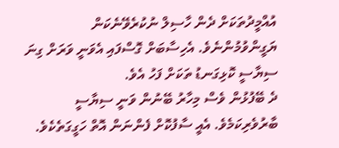އުއްމީދުތަކަށް ދެން ހާސިލް ނުކުރެވޭނެކަން ޔަގީންވުމުންނެވެ. އެހިސާބަށް ގޮސްފައި އެވަނީ ވަރަށް ގިނަ ސިޔާސީ ކޮޅިގަނޑު ތަކަށް ފަހު އެވެ.
ދެ ބޭފުޅުން ވެސް މިހާރު ބޭނުން ވަނީ ސިޔާސީ ބާރުވެރިކަމެވެ. އެއީ ސާފުކޮށް ފެންނަން އޮތް ހަގީގަތެކެވެ.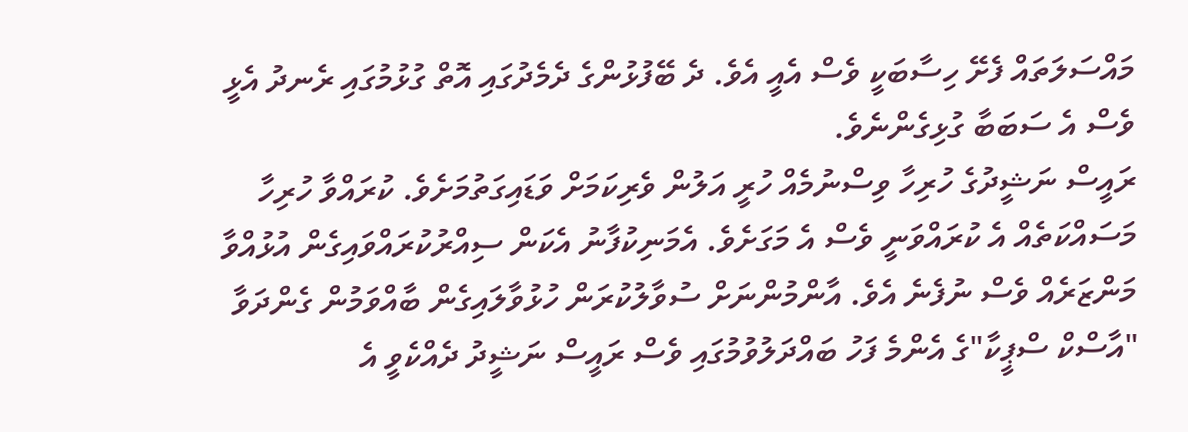މައްސަލަތައް ފެށޭ ހިސާބަކީ ވެސް އެއީ އެވެ. ދެ ބޭފުޅުންގެ ދެމެދުގައި އޮތް ގުޅުމުގައި ރެނދު އެޅީ ވެސް އެ ސަބަބާ ގުޅިގެންނެވެ.
ރައީސް ނަޝީދުގެ ހުރިހާ ވިސްނުމެއް ހުރީ އަލުން ވެރިކަމަށް ވަޑައިގަތުމަށެވެ. ކުރައްވާ ހުރިހާ މަސައްކަތެއް އެ ކުރައްވަނީ ވެސް އެ މަގަށެވެ. އެމަނިކުފާނު އެކަން ސިއްރުކުރައްވައިގެން އުޅުއްވާ މަންޒަރެއް ވެސް ނުފެނެ އެވެ. އާންމުންނަށް ސުވާލުކުރަން ހުޅުވާލައިގެން ބާއްވަމުން ގެންދަވާ "އާސްކް ސްޕީކާ"ގެ އެންމެ ފަހު ބައްދަލުވުމުގައި ވެސް ރައީސް ނަޝީދު ދެއްކެވީ އެ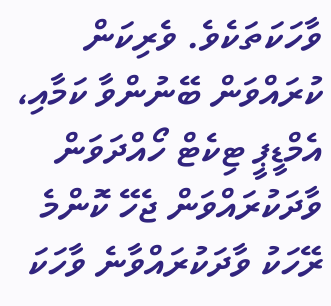ވާހަކަތަކެވެ. ވެރިކަން ކުރައްވަން ބޭނުންވާ ކަމާއި، އެމްޑީޕީ ޓިކެޓް ހޯއްދަވަން ވާދަކުރައްވަން ޖެހޭ ކޮންމެ ރޭހަކު ވާދަކުރައްވާނެ ވާހަކަ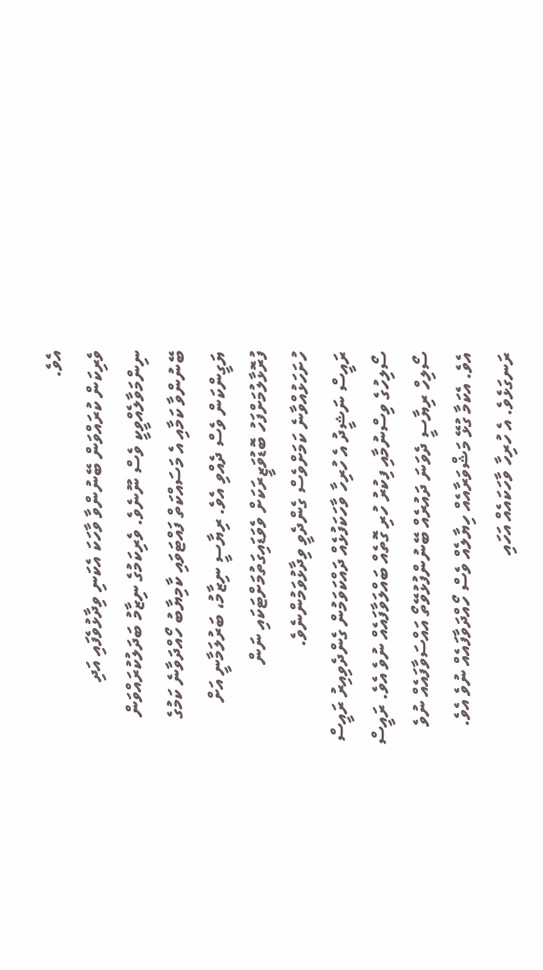އެވެ.
ވެރިކަން ކުރައްވަން ބޭނުންވާ ވާހަކަ އެކަނި ވިދާޅުވެފައި އަދި ނިންމަވާލެއްވީކީ ވެސް ނޫނެވެ. ވެރިކަމުގެ ނިޒާމު ބަދަލުކުރައްވަން ބޭނުންވާ ކަމާއި އެ މަސައްކަތް ފައްޓަވައި ކާމިޔާބު ހޯއްދަވާނެ ކަމުގެ ޔަގީންކަން ވެސް ދެއްވި އެވެ. ރިޔާސީ ނިޒާމު، ބަރުލަމާނީ އަށް ފުރޮޅާލުމަށްފަހު ބޮޑުވަޒީރަކަށް ވެވަޑައިގަތުމަށްޓަކައި ނަން ހުށަހަޅުއްވާނެ ކަމަށްވެސް ގެންދެވީ ވިދާޅުވަމުންނެވެ.
ރައީސް ނަޝީދު އެ ހުރިހާ ވާހަކަފުޅެއް ދައްކަވަމުން ގެންދެވިއިރު ރައީސް ސޯލިހުގެ ވިސްނުމާއި ފިކުރު ހުރި ގޮތެއް ބައްލަވާފައެއް ނުވެ އެވެ. ރައީސް ސޯލިހް ރިޔާސީ ދެވަނަ ދައުރެއް ބޭނުންފުޅުވޭތޯ އައްސަވާފައެއް ނުވެ އެވެ. އެކަމާ ގުޅޭ މަޝްވަރާއެއް ހިޔާލެއް ވެސް ހޯއްދަވާފައެއް ނުވެ އެވެ. ރަނގަޅެވެ. އެ ހުރިހާ ވާހަކައެއް އަހައި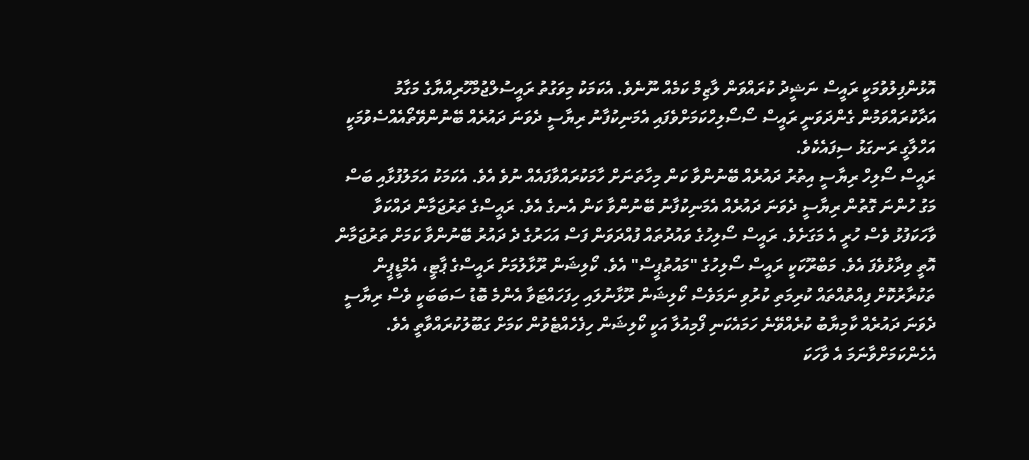އޮޅުންފިލުވުމަކީ ރައީސް ނަޝީދު ކުރައްވަން ލާޒިމް ކަމެއް ނޫނެވެ. އެކަމަކު މިވަގުތު ރައީސުލްޖުމްހޫރިއްޔާގެ މަގާމު އަދާކުރައްވަމުން ގެންދަވަނީ ރައީސް ސޯސޯލިހްކަމަށްވެފައި އެމަނިކުފާނު ރިޔާސީ ދެވަނަ ދައުރެއް ބޭނުންވޭތޯއެއްސެވުމަކީ އަހްލާގީ ރަނގަޅު ސިފައެކެވެ.
ރައީސް ސޯލިހް ރިޔާސީ އިތުރު ދައުރެއް ބޭނުންވާ ކަން މިހާތަނަށް ހާމަކުރައްވާފައެއް ނުވެ އެވެ. އެކަމަކު އަމަލުފުޅާއި ބަސް މަގު ހުންނަ ގޮތުން ރިޔާސީ ދެވަނަ ދައުރެއް އެމަނިކުފާނު ބޭނުންވާ ކަން އެނގެ އެވެ. ރައީސްގެ ތަރުޖަމާން ދައްކަވާ ވާހަކަފުޅު ވެސް ހުރީ އެ މަގަށެވެ. ރައީސް ސޯލިހުގެ ވައުދުތައް ފުއްދަވަން ފަސް އަހަރުގެ ދެ ދައުރު ބޭނުންވާ ކަމަށް ތަރުޖަމާން އޮތީ ވިދާޅުވެފަ އެވެ. މަބްރޫކަކީ ރައީސް ސޯލިހުގެ "މައުތުޕީސް" އެވެ. ކޯލިޝަން ރޫޅާލުމަށް ރައީސްގެ ޕާޓީ، އެމްޑީޕީން ތަކުރާރުކޮށް ފިއްތުއްތައް ކުރިމަތި ކުރުވި ނަމަވެސް ކޯލިޝަން ރޫޅާނުލައި ހިފަހައްޓަވާ އެންމެ ބޮޑު ސަބަބަކީ ވެސް ރިޔާސީ ދެވަނަ ދައުރެއް ކާމިޔާބު ކުރެއްވޭނެ ހަމައެކަނި ފޯމިއުލާ އަކީ ކޯލިޝަން ހިފެހެއްޓެވުން ކަމަށް ގަބޫލުކުރައްވާތީ އެވެ. އެހެންކަމަށްވާނަމަ އެ ވާހަކަ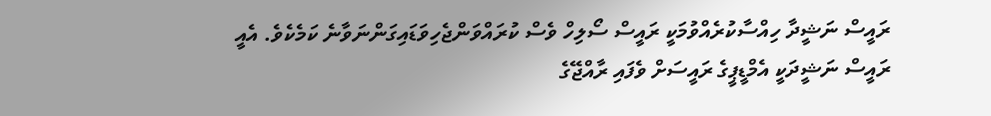ރައީސް ނަޝީދާ ހިއްސާކުރެއްވުމަކީ ރައީސް ސޯލިހް ވެސް ކުރައްވަންޖެހިވަޑައިގަންނަވާނެ ކަމެކެވެ. އެއީ ރައީސް ނަޝީދަކީ އެމްޑީޕީގެ ރައީސަށް ވެފައި ރާއްޖޭގެ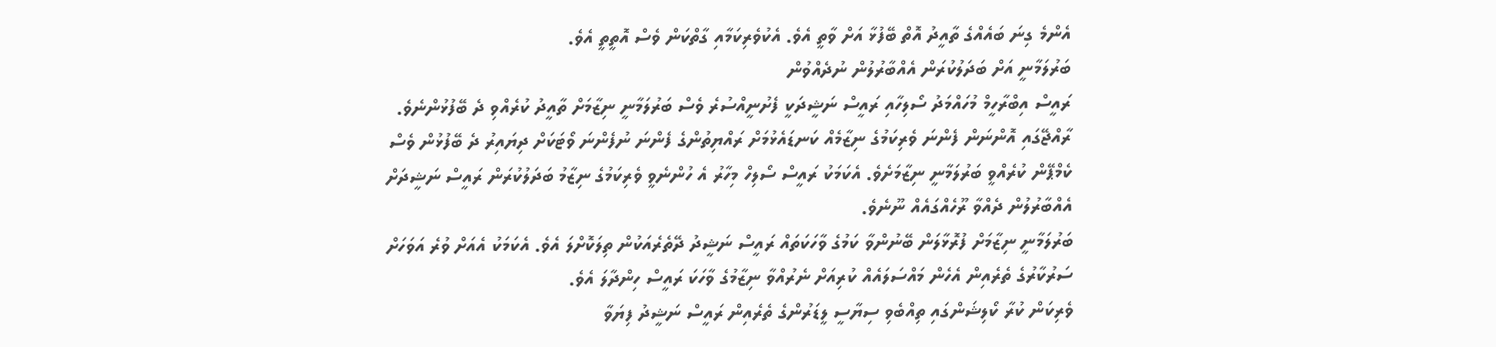އެންމެ ގިނަ ބައެއްގެ ތާއީދު އޮތް ބޭފުޅާ އަށް ވާތީ އެވެ. އެކުވެރިކަމާއި ގާތްކަން ވެސް އޮތީތީ އެވެ.
ބަރުލަމާނީ އަށް ބަދަލުކުރަން އެއްބާރުލުން ނުދެއްވުން
ރައީސް އިބްރާހީމް މުހައްމަދު ސޯލިހާއި ރައީސް ނަޝީދަކީ ފެށުނީއްސުރެ ވެސް ބަރުލަމާނީ ނިޒާމަށް ތާއީދު ކުރެއްވި ދެ ބޭފުޅުންނެވެ. ރާއްޖޭގައި އޮންނަން ފެންނަ ވެރިކަމުގެ ނިޒާމެއް ކަނޑައެޅުމަށް ރައްޔިތުންގެ ފެންނަ ނުފެންނަ ވޯޓަކަށް ދިޔައިރު ދެ ބޭފުޅުން ވެސް ކެމްޕޭން ކުރެއްވީ ބަރުލަމާނީ ނިޒާމަށެވެ. އެކަމަކު ރައީސް ސޯލިހް މިހާރު އެ ހުންނެވީ ވެރިކަމުގެ ނިޒާމު ބަދަލުކުރަން ރައީސް ނަޝީދަށް އެއްބާރުލުން ދެއްވާ ރޫހެއްގައެއް ނޫނެވެ.
ބަރުލަމާނީ ނިޒާމަށް ފުރޮޅާލަން ބޭނުންވާ ކަމުގެ ވާހަކަތައް ރައީސް ނަޝީދު ދޭތެރެއަކުން ތިލަކޮށްލަ އެވެ. އެކަމަކު އެއަށް ވުރެ އަވަހަށް ސަރުކާރުގެ ތެރެއިން އެހެން މައްސަލައެއް ކުރިއަށް ނެރުއްވާ ނިޒާމުގެ ވާހަކަ ރައީސް ހިންދާލަ އެވެ.
ވެރިކަން ކުރާ ކޯލިޝަންގައި ތިއްބެވި ސިޔާސީ ލީޑަރުންގެ ތެރެއިން ރައީސް ނަޝީދު ފިޔަވާ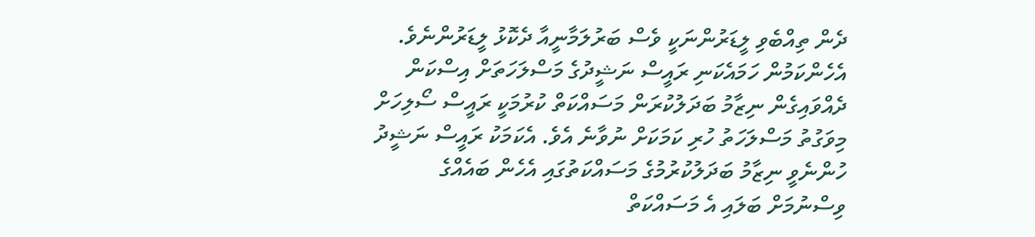ދެން ތިއްބެވި ލީޑަރުންނަކީ ވެސް ބަރުލަމާނީއާ ދެކޮޅު ލީޑަރުންނެވެ. އެހެންކަމުން ހަމައެކަނި ރައީސް ނަޝީދުގެ މަސްލަހަތަށް އިސްކަން ދެއްވައިގެން ނިޒާމު ބަދަލުކުރަން މަސައްކަތް ކުރުމަކީ ރައީސް ސޯލިހަށް މިވަގުތު މަސްލަހަތު ހުރި ކަމަކަށް ނުވާނެ އެވެ. އެކަމަކު ރައީސް ނަޝީދު ހުންނެވީ ނިޒާމު ބަދަލުކުރުމުގެ މަސައްކަތުގައި އެހެން ބައެއްގެ ވިސްނުމަށް ބަލައި އެ މަސައްކަތް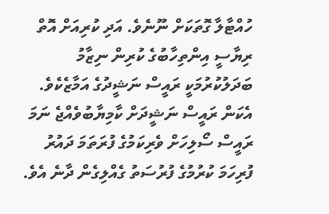ހުއްޓާލާ ގޮތަކަށް ނޫނެވެ. އަދި ކުރިއަށް އޮތް ރިޔާސީ އިންތިހާބުގެ ކުރިން ނިޒާމު ބަދަލުކުރުމަކީ ރައީސް ނަޝީދުގެ އަމާޒެކެވެ. އެކަން ރައީސް ނަޝީދަށް ކާމިޔާބުވެއްޖެ ނަމަ ރައީސް ސޯލިހަށް ވެރިކަމުގެ ފުރަތަމަ ދައުރު ފުރިހަމަ ކުރުމުގެ ފުރުސަތު ގެއްލިގެން ދާނެ އެވެ.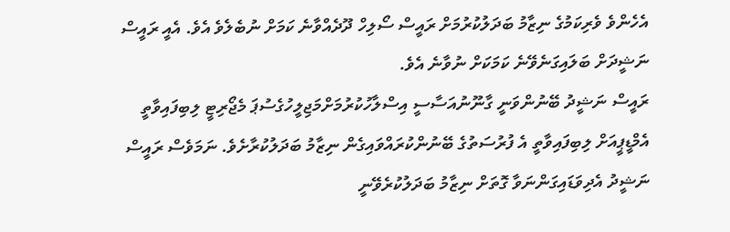އެހެންވެ ވެރިކަމުގެ ނިޒާމު ބަދަލުކުރުމަށް ރައީސް ސޯލިހް ދޫދެއްވާނެ ކަމަށް ނުބެލެވެ އެވެ. އެއީ ރައީސް ނަޝީދަށް ބަލައިގަނެވޭނެ ކަމަކަށް ނުވާނެ އެވެ.
ރައީސް ނަޝީދު ބޭނުންވަނީ ގާނޫނުއަސާސީ އިސްލާހުކުރުމަށްމަޖިލީހުގެސުޕަ މެޖޯރިޓީ ލިބިފައިވާތީ އެމްޑީޕީއަށް ލިބިފައިވާތީ އެ ފުރުސަތުގެ ބޭނުންކުރައްވައިގެން ނިޒާމު ބަދަލުކުރާށެވެ. ނަމަވެސް ރައީސް ނަޝީދު އެދިވަޑައިގަންނަވާ ގޮތަށް ނިޒާމު ބަދަލުކުރެވޭނީ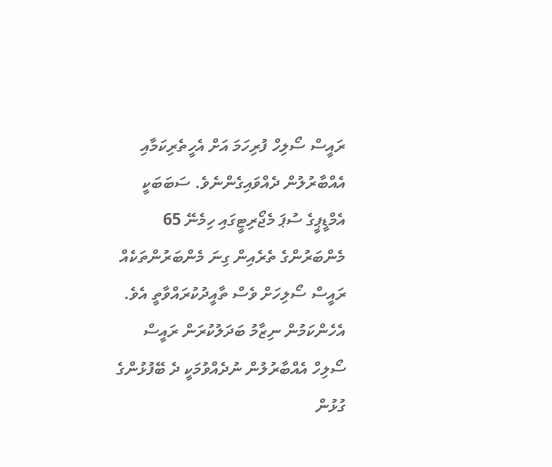ރައީސް ސޯލިހް ފުރިހަމަ އަށް އެހީތެރިކަމާއި އެއްބާރުލުން ދެއްވައިގެންނެވެ. ސަބަބަކީ އެމްޑީޕީގެ ސުޕަ މެޖޯރިޓީގައި ހިމެނޭ 65 މެންބަރުންގެ ތެރެއިން ގިނަ މެންބަރުންތަކެއް ރައީސް ސޯލިހަށް ވެސް ތާއީދުކުރައްވާތީ އެވެ. އެހެންކަމުން ނިޒާމު ބަދަލުކުރަން ރައީސް ސޯލިހް އެއްބާރުލުން ނުދެއްވުމަކީ ދެ ބޭފުޅުންގެ ގުޅުން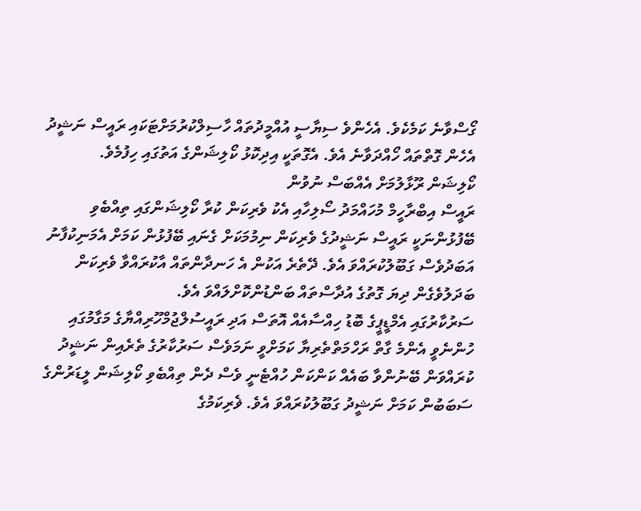ގޯސްވާނެ ކަމެކެވެ. އެހެންވެ ސިޔާސީ އުއްމީދުތައް ހާސިލްކުރުމަށްޓަކައި ރައީސް ނަޝީދު އެހެން ގޮތްތައް ހޯއްދަވާނެ އެވެ. އެގޮތަކީ އިދިކޮޅު ކޯލިޝަންގެ އަތުގައި ހިފުމެވެ.
ކޯލިޝަން ރޫޅާލުމަށް އެއްބަސް ނުވުން
ރައީސް އިބްރާހީމް މުހައްމަދު ސޯލިހާއި އެކު ވެރިކަން ކުރާ ކޯލިޝަންގައި ތިއްބެވި ބޭފުޅުންނަކީ ރައީސް ނަޝީދުގެ ވެރިކަން ނިމުމަކަށް ގެނައި ބޭފުޅުން ކަމަށް އެމަނިކުފާނު އަބަދުވެސް ގަބޫލުކުރައްވަ އެވެ. ދޭތެރެ އަކުން އެ ހަނދާންތައް އާކުރައްވާ ވެރިކަން ބަދަލުވެގެން ދިޔަ ގޮތުގެ އުދާސްތައް ބަންޑުންކޮށްލައްވަ އެވެ.
ސަރުކާރުގައި އެމްޑީޕީގެ ބޮޑު ހިއްސާއެއް އޮތަސް އަދި ރައީސުލްޖުމްހޫރިއްޔާގެ މަގާމުގައި ހުންނެވީ އެންމެ ގާތް ރަހްމަތްތެރިޔާ ކަމަށްވީ ނަމަވެސް ސަރުކާރުގެ ތެރެއިން ނަޝީދު ކުރައްވަން ބޭނުންވާ ބައެއް ކަންކަން ހުއްޓެނީ ވެސް ދެން ތިއްބެވި ކޯލިޝަން ލީޑަރުންގެ ސަބަބުން ކަމަށް ނަޝީދު ގަބޫލުކުރައްވަ އެވެ. ޥެރިކަމުގެ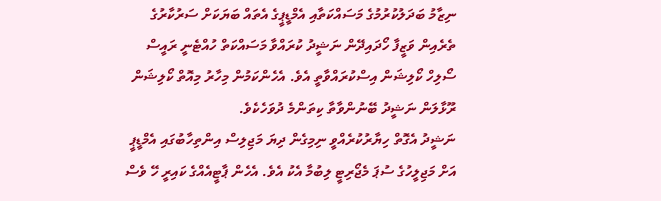ނިޒާމު ބަދަލުކުރުމުގެ މަސައްކަތާއި އެމްޑީޕީގެ އެތައް ބަޔަކަށް ސަރުކާރުގެ ތެރެއިން ވަޒީފާ ހޯދައިދޭން ނަޝީދު ކުރައްވާ މަސައްކަތް ހުއްޓެނީ ރައީސް ސޯލިހް ކޯލިޝަން އިސްކުރައްވާތީ އެވެ. އެހެންކަމުން މިހާރު މިއޮތް ކޯލިޝަން ރޫޅާލަން ނަޝީދު ބޭނުންވާތާ ކިތަންމެ ދުވަހެކެވެ.
ނަޝީދު އެގޮތް ހިޔާރުކުރެއްވީ ނިމިގެން ދިޔަ މަޖިލިސް އިންތިހާބުގައި އެމްޑީޕީ އަށް މަޖިލީހުގެ ސުޕަ މެޖޯރިޓީ ލިބުމާ އެކު އެވެ. އެހެން ޕާޓީއެއްގެ ކައިރީ ހޭ ވެސް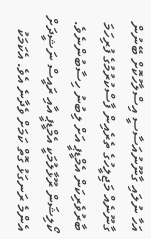އަހާ ނުލައި ގާނޫނުއަސާސީ އިސްލާހުކޮށް ބޭނުން ގާނޫނެއް މަޖިލީހުގެ ތެރެއިން ފާސްކުރުމުގެ ފުރިހަމަ ބާރުވެރިކަން އެމްޑީޕީ އަށް ލިބުނު ހިސާބުންނެވެ.
ކޯލިޝަން ރޫޅާލުމަކީ އެމްޑީޕީ އާއި ރައީސް ނަޝީދަށް އެންމެ ރަނގަޅު ގޮތް ކަމަށް ވެދާނެ އެވެ. އެކަމަކު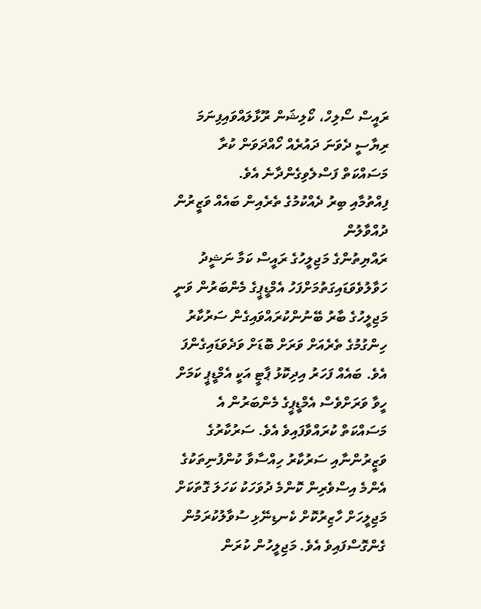ރައީސް ސޯލިހް، ކޯލިޝަން ރޫޅާލައްވައިފިނަމަ ރިޔާސީ ދެވަނަ ދައުރެއް ހޯއްދަވަން ކުރާ މަސައްކަތް ފަސްލެވިގެންދާނެ އެވެ.
ފިއްތުމާއި ބިރު ދެއްކުމުގެ ތެރެއިން ބައެއް ވަޒީރުން ދުއްވާލުން
ރައްޔިތުންގެ މަޖިލީހުގެ ރައީސް ކަމާ ނަޝީދު ހަވާލުވެވަޑައިގަތުމަށްފަހު އެމްޑީޕީގެ މެންބަރުން ވަނީ މަޖިލީހުގެ ބާރު ބޭނުންކުރައްވައިގެން ސަރުކާރު ހިންގުމުގެ ތެރެއަށް ވަރަށް ބޮޑަށް ވަދެވަޑައިގެންފަ އެވެ. ބައެއް ފަހަރު އިދިކޮޅު ޕާޓީ އަކީ އެމްޑީޕީ ކަމަށް ހީވާ ވަރަށްވެސް އެމްޑީޕީގެ މެންބަރުން އެ މަސައްކަތް ކުރައްވާފައިވެ އެވެ. ސަރުކާރުގެ ވަޒީރުންނާއި ސަރުކާރު ހިއްސާވާ ކުންފުނިތަކުގެ އެންމެ އިސްވެރިން ކޮންމެ ދުވަހަކު ކަހަލަ ގޮތަކަށް މަޖިލީހަށް ހާޒިރުކޮށް ކެނޑިނޭޅި ސުވާލުކުރަމުން ގެންގޮސްފައިވެ އެވެ. މަޖިލީހުން ކުރަން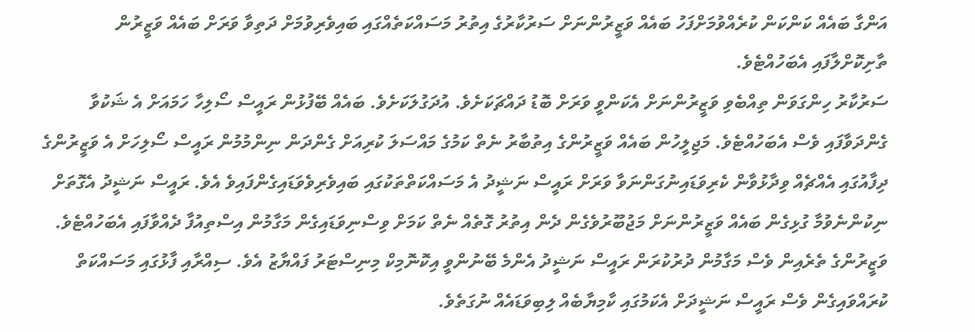އަންގާ ބައެއް ކަންކަން ކުރެއްވުމަށްފަހު ބައެއް ވަޒީރުންނަށް ސަރުކާރުގެ އިތުރު މަސައްކަތެއްގައި ބައިވެރިވުމަށް ދަތިވާ ވަރަށް ބައެއް ވަޒީރުން ތާށިކޮށްލާފައި އެބަހުއްޓެވެ.
ސަރުކާރު ހިންގަވަން ތިއްބެވި ވަޒީރުންނަށް އެކަންވީ ވަރަށް ބޮޑު ދައްޗަކަށެވެ. އުދަގުލަކަށެވެ. ބައެއް ބޭފުޅުން ރައީސް ސޯލިހާ ހަމައަށް އެ ޝަކުވާ ގެންދަވާފައި ވެސް އެބަހުއްޓެވެ. މަޖިލީހުން ބައެއް ވަޒީރުންގެ އިތުބާރު ނެތް ކަމުގެ މައްސަލަ ކުރިއަށް ގެންދަން ނިންމުމުން ރައީސް ސޯލިހަށް އެ ވަޒީރުންގެ ދިފާއުގައި އެއްޗެއް ވިދާޅުވާން ކެރިވަޑައިނުގަންނަވާ ވަރަށް ރައީސް ނަޝީދު އެ މަސައްކަތްތަކުގައި ބައިވެރިވެވަޑައިގެންފައިވެ އެވެ. ރައީސް ނަޝީދު އެގޮތަށް ނިކުންނެވުމާ ގުޅިގެން ބައެއް ވަޒީރުންނަށް މަޖުބޫރުވެގެން ދެން އިތުރު ގޮތެއް ނެތް ކަމަށް ވިސްނިވަޑައިގެން މަގާމުން އިސްތިއުފާ ދެއްވާފައި އެބަހުއްޓެވެ.
ވަޒީރުންގެ ތެރެއިން ވެސް މަގާމުން ދުރުކުރަން ރައީސް ނަޝީދު އެންމެ ބޭނުންވީ އިކޮނޮމިކް މިނިސްޓަރު ފައްޔާޒު އެވެ. ސިއްރާއި ފާޅުގައި މަސައްކަތް ކުރައްވައިގެން ވެސް ރައީސް ނަޝީދަށް އެކަމުގައި ކާމިޔާބެއް ލިބިވަޑައެއް ނުގަތެވެ.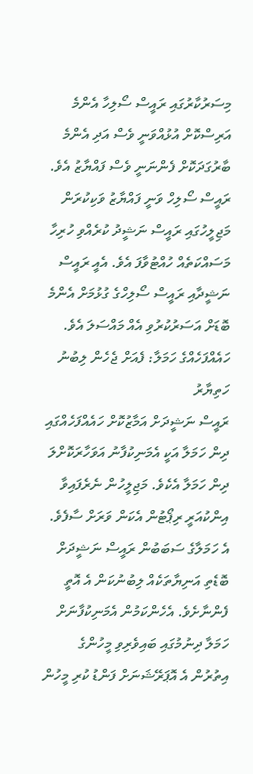މިސަރުކާރުގައި ރައީސް ސޯލިހާ އެންމެ އަރިސްކޮށް އުޅުއްވަނީ ވެސް އަދި އެންމެ ބާރުގަދަކޮށް ފެންނަނީ ވެސް ފައްޔާޒު އެވެ. ރައީސް ސޯލިހް ވަނީ ފައްޔާޒު ވަކިކުރަން މަޖިލީހުގައި ރައީސް ނަޝީދު ކުރެއްވި ހުރިހާ މަސައްކަތެއް ހުއްޓުވާފަ އެވެ. އެއީ ރައީސް ނަޝީދާއި ރައީސް ސޯލިހްގެ ގުޅުމަށް އެންމެ ބޮޑަށް އަސަރުކުރުވި އެއް މައްސަލަ އެވެ.
ހައެއްފަހެއްގެ ހަމަލާ: ފެއަށް ޖެހެން ލިބުނު ހަތިޔާރު
ރައީސް ނަޝީދަށް އަމާޒުކޮށް ހައެއްފަހެއްގައި ދިން ހަމަލާ އަކީ އެމަނިކުފާނު އަވަހާރަކޮށްލަ ދިން ހަމަލާ އެކެވެ. މަޖިލީހުން ނެރެފައިވާ އިންކުއަރީ ރިޕޯޓުން އެކަން ވަރަށް ސާފެވެ. އެ ހަމަލާގެ ސަބަބުން ރައީސް ނަޝީދަށް ބޮޑެތި އަނިޔާތަކެއް ލިބުނުކަން އެ އޮތީ ފެންނާށެވެ. އެހެންކަމުން އެމަނިކުފާނަށް ހަމަލާ ދިނުމުގައި ބައިވެރިވި މީހުންގެ އިތުރުން އެ އޮޕަރޭޝަނަށް ފަންޑު ކުރި މީހުން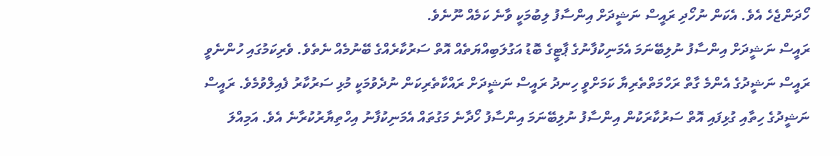ހޯދަންޖެހެ އެވެ. އެކަން ނުހޯދި ރައީސް ނަޝީދަށް އިންސާފު ލިބުމަކީ ވާނެ ކަމެއް ނޫނެވެ.
ރައީސް ނަޝީދަށް އިންސާފު ނުލިބޭނަމަ އެމަނިކުފާނުގެ ޕާޓީގެ ބޮޑު އަގުލަބިއްޔަތެއް އޮތް ސަރުކާރެއްގެ ބޭނުމެއް ނެތެވެ. ވެރިކަމުގައި ހުންނެވީ ރައީސް ނަޝީދުގެ އެންމެ ގާތް ރަހްމަތްތެރިޔާ ކަމަށްވީ ހިނދު ރައީސް ނަޝީދަށް ރައްކާތެރިކަން ނުދެވުމަކީ މުޅި ސަރުކާރު ފެއިލްވުމެވެ. ރައީސް ނަޝީދުގެ ހިތާއި ގުޅިފައި އޮތް ސަރުކާރަކުން އިންސާފު ނުލިބޭނަމަ އިންސާފު ހޯދާނެ މަގުތައް އެމަނިކުފާނު އިހްތިޔާރުކުރާނެ އެވެ. އަމިއްލަ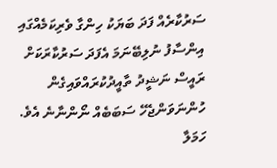ސަރުކާރެއް ފަދަ ބަޔަކު ހިންގާ ވެރިކަމެއްގައި އިންސާފު ނުލިބޭނަމަ އެފަދަ ސަރުކާރަކަށް ރައީސް ނަޝީދު ތާއީދުކުރައްވައިގެން ހުންނަވަންޖެހޭ ސަބަބެއް ނޯންނާނެ އެވެ. ހަމަލާ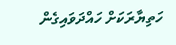ހަތިޔާރަކަށް ހައްދަވައިގެން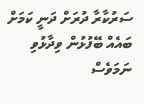ސަރުކާރާ ދުރަށް ދަނީ ކަމަށް ބައެއް ބޭފުޅުން ވިދާޅުވި ނަމަވެސް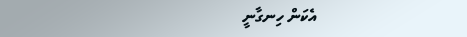އެކަން ހިނގާނީ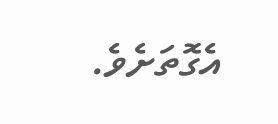އެގޮތަށެވެ.